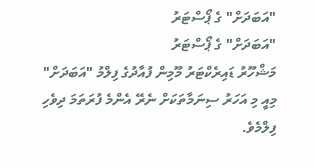"އަބަދަށް" ގެ ޕޯސްޓަރު
"އަބަދަށް" ގެ ޕޯސްޓަރު
މަޝްހޫރު ޑައިރެކްޓަރު މޫމިން ފުއާދުގެ ފިލްމު "އަބަދަށް" މިއީ މި އަހަރު ސިނަމާތަކަށް ނެރޭ އެންމެ ފުރަތަމަ ދިވެހި ފިލްމެވެ.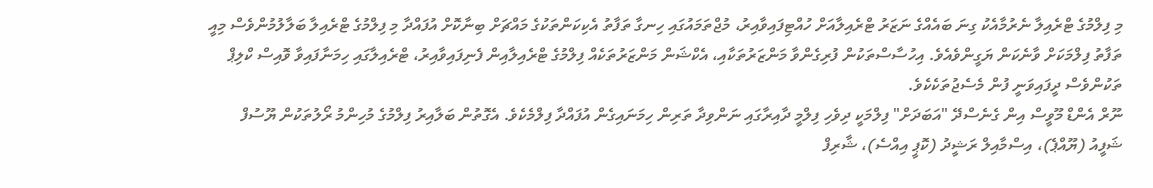މި ފިލްމުގެ ޓްރެއިލާ ނެރުމާއެކު ގިނަ ބައެއްގެ ނަޒަރު ޓްރެއިލާއަށް ހުއްޓިފައިވާއިރު، މުޖްތަމައުގައި ހިނގާ ތަފާތު އެކިކަންތަކުގެ މައްޗަށް ބިނާކޮށް އުފައްދާ މި ފިލްމުގެ ޓްރެއިލާ ބަލާލުމުންވެސް މިއީ ތަފާތު ފިލްމަކަށް ވާނެކަން ޔަގީންވެއެވެ. އިހުސާސްތަކުން ފުރިގެންވާ މަންޒަރުތަކާއި، އެކްޝަން މަންޒަރުތަކެއް ފިލްމުގެ ޓްރެއިލާއިން ފެނިފައިވާއިރު، ޓްރެއިލާގައި ހިމަނާފައިވާ ވޮއިސް ކްލިޕް ތަކުންވެސް ދީފައިވަނީ ފުން މެސެޖުތަކެކެވެ.
ނޫރް އެންޑް މޫވީސް އިން ގެނެސްދޭ "އަބަދަށް" ފިލްމަކީ ދިވެހި ފިލްމީ ދާއިރާގައި ނަންވިދާ ތަރިން ހިމަނައިގެން އުފައްދާ ފިލްމެކެވެ. އެގޮތުން ބަލާއިރު ފިލްމުގެ މުހިންމު ރޯލުތަކުން ޔޫސުފް ޝަފީއު (ޔޫއްޕެ)، އިސްމާއިލް ރަޝީދު (ކޮޕީ އިއްސެ)، ޝާރިފް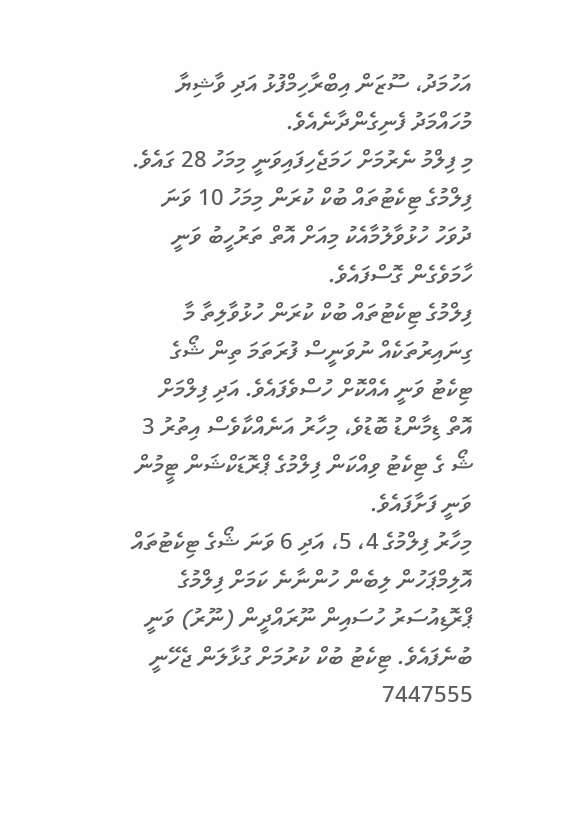އަހުމަދު، ސޫޒަން އިބްރާހިމްފުޅު އަދި ވާޝިޔާ މުހައްމަދު ފެނިގެންދާނެއެވެ.
މި ފިލްމު ނެރުމަށް ހަމަޖެހިފައިވަނީ މިމަހު 28 ގައެވެ. ފިލްމުގެ ޓިކެޓުތައް ބުކް ކުރަން މިމަހު 10 ވަނަ ދުވަހު ހުޅުވާލުމާއެކު މިއަށް އޮތް ތަރުހީބު ވަނީ ހާމަވެގެން ގޮސްފައެވެ.
ފިލްމުގެ ޓިކެޓުތައް ބުކް ކުރަން ހުޅުވާލިތާ މާ ގިނައިރުތަކެއް ނުވަނީސް ފުރަތަމަ ތިން ޝޯގެ ޓިކެޓު ވަނީ އެއްކޮށް ހުސްވެފައެވެ. އަދި ފިލްމަށް އޮތް ޑިމާންޑު ބޮޑުވެ، މިހާރު އަނެއްކާވެސް އިތުރު 3 ޝޯ ގެ ޓިކެޓު ވިއްކަން ފިލްމުގެ ޕްރޮޑަކްޝަން ޓީމުން ވަނީ ފަށާފައެވެ.
މިހާރު ފިލްމުގެ 4، 5، އަދި 6 ވަނަ ޝޯގެ ޓިކެޓުތައް އޮލިމްޕަހުން ލިބެން ހުންނާނެ ކަމަށް ފިލްމުގެ ޕްރޮޑިއުސަރު ހުސައިން ނޫރައްދީން (ނޫރު) ވަނީ ބުނެފައެވެ. ޓިކެޓު ބުކް ކުރުމަށް ގުޅާލަން ޖެހޭނީ 7447555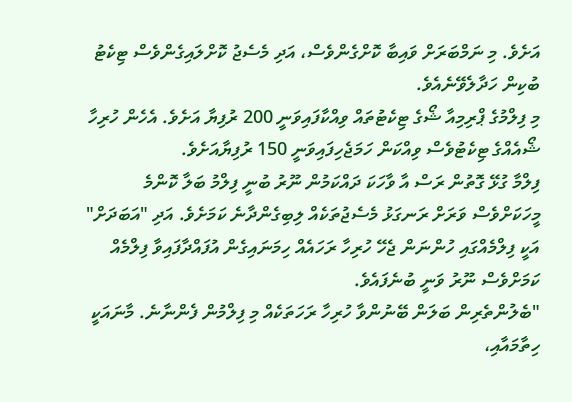އަށެވެ. މި ނަމްބަރަށް ވައިބާ ކޮށްގެންވެސް، އަދި މެސެޖު ކޮށްލައިގެންވެސް ޓިކެޓު ބުކިން ހަދާލެވޭނެއެވެ.
މި ފިލްމުގެ ޕްރިމިއާ ޝޯގެ ޓިކެޓުތައް ވިއްކާފައިވަނީ 200 ރުފިޔާ އަށެވެ. އެހެން ހުރިހާ ޝޯއެއްގެ ޓިކެޓުވެސް ވިއްކަން ހަމަޖެހިފައިވަނީ 150 ރުފިޔާއަށެވެ.
ފިލްމާ ގުޅޭ ގޮތުން ރަސް އާ ވާހަކަ ދައްކަމުން ނޫރު ބުނީ ފިލްމު ބަލާ ކޮންމެ މީހަކަށްވެސް ވަރަށް ރަނގަޅު މެސެޖުތަކެއް ލިބިގެންދާނެ ކަމަށެވެ. އަދި "އަބަދަށް" އަކީ ފިލްމެއްގައި ހުންނަން ޖެހޭ ހުރިހާ ރަހައެއް ހިމަނައިގެން އުފައްދާފައިވާ ފިލްމެއް ކަމަށްވެސް ނޫރު ވަނީ ބުނެފައެވެ.
"ބެލުންތެރިން ބަލަން ބޭނުންވާ ހުރިހާ ރަހަތަކެއް މި ފިލްމުން ފެންނާނެ. މާނައަކީ ހިތާމައާއި،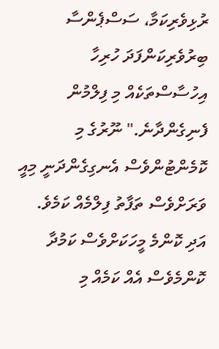ރުޅިވެރިކަމާ، ސަސްޕެންސާ ބިރުވެރިކަންފަދަ ހުރިހާ އިހުސާސްތަކެއް މި ފިލްމުން ފެނިގެންދާނެ." ނޫރުގެ މި ކޮމެންޓުންވެސް އެނގިގެންދަނީ މިއީ ވަރަށްވެސް ތަފާތު ފިލްމެއް ކަމެވެ. އަދި ކޮންމެ މީހަކަށްވެސް ކަމުދާ ކޮންމެވެސް އެއް ކަމެއް މި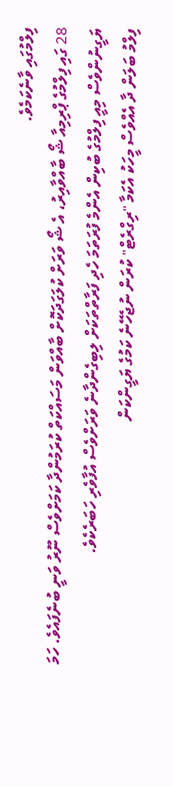ފިލްމުގައި ވާނެކަމެވެ.
28 ގައި ފިލްމުގެ ޕްރިމިއާ ޝޯ ބާއްވާއިރު، އެ ޝޯ ވަރަށް ކުލަގަދަކޮށް ބާއްވަން މަސައްކަތް ކުރަމުންދާ ކަމަށްވެސް ނޫރު ވަނީ ބުނެފައެވެ. ހަމަ ޔަގީނުންވެސް މިއީ ފިލްމުގެ ބުކިން އެންމެ ފުރަތަމަ ހެދި ފަރާތްތަކަށް ލިބިގެންދާނެ ވަރަށްވެސް އުފާވެރި ހަބަރެކެވެ.
ފިލްމު ބަލަން ދާ އެއްވެސް މީހަކު އެކަމާ "ރިގްރެޓް" ކުރަން ނުޖެހޭނެ ކަމުގެ ޔަގީންކަން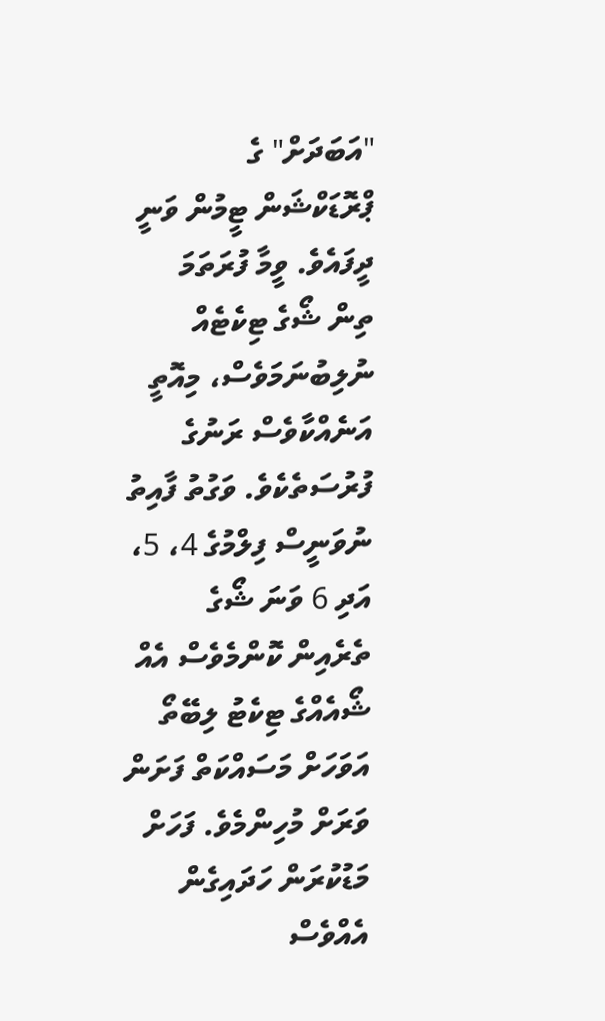"އަބަދަށް" ގެ ޕްރޮޑަކްޝަން ޓީމުން ވަނީ ދީފައެވެ. ވީމާ ފުރަތަމަ ތިން ޝޯގެ ޓިކެޓެއް ނުލިބުނަމަވެސް، މިއޮތީ އަނެއްކާވެސް ރަނުގެ ފުރުސަތެކެވެ. ވަގުތު ފާއިތު ނުވަނީސް ފިލްމުގެ 4، 5، އަދި 6 ވަނަ ޝޯގެ ތެރެއިން ކޮންމެވެސް އެއް ޝޯއެއްގެ ޓިކެޓު ލިބޭތޯ އަވަހަށް މަސައްކަތް ފަށަން ވަރަށް މުހިންމެވެ. ފަހަށް މަޑުކުރަން ހަދައިގެން އެއްވެސް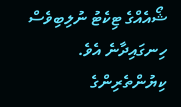ޝޯއެއްގެ ޓިކެޓު ނުލިބިވެސް ހިނގައިދާނެ އެވެ.
ކިޔުންތެރިންގެ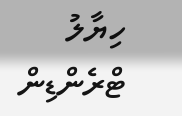ހިޔާލު
ޓްރެންޑިން